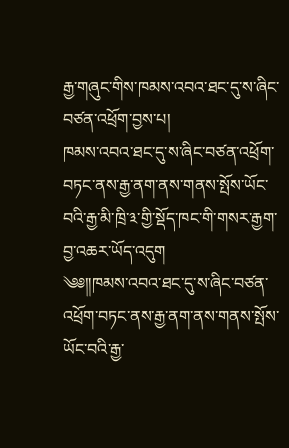རྒྱ་གཞུང་གིས་ཁམས་འབའ་ཐང་དུ་ས་ཞིང་བཙན་འཕྲོག་བྱས་པ།
ཁམས་འབའ་ཐང་དུ་ས་ཞིང་བཙན་འཕྲོག་བཏང་ནས་རྒྱ་ནག་ནས་གནས་སྤོས་ཡོང་བའི་རྒྱ་མི་ཁྲི་༣་གྱི་སྡོད་ཁང་གི་གསར་རྒྱག་བྱ་འཆར་ཡོད་འདུག
༄༅༎ཁམས་འབའ་ཐང་དུ་ས་ཞིང་བཙན་འཕྲོག་བཏང་ནས་རྒྱ་ནག་ནས་གནས་སྤོས་ཡོང་བའི་རྒྱ་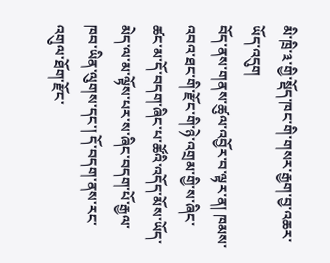མི་ཁྲི་༣་གྱི་སྡོད་ཁང་གི་གསར་རྒྱག་བྱ་འཆར་ཡོད་འདུག
བོད་ནས་གནས་ཚུལ་འབྱོར་བ་ལྟར་ན། ཁམས་འབའ་ཐང་གི་རྫོང་གི་ཉེ་འགྲམ་གྱི་ས་ཞིང་ཚང་མ་དོ་བདག་ཞིང་པ་ཚོའི་འདོད་མོས་ཡོད་མེད་ལ་མ་ལྟོས་པར་ས་ཞིང་བདག་པོ་རྒྱལ་ཁབ་ཡིན་ལུགས་དང་། དོ་བདག་ནས་རང་འགུལ་ཐོག་རྫོང་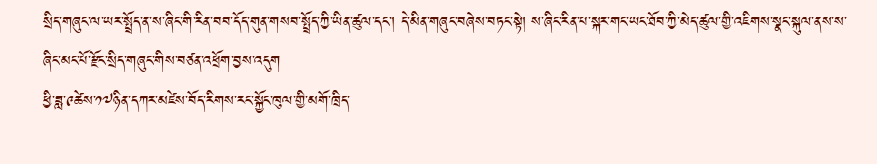སྲིད་གཞུང་ལ་ཡར་སྤྲོད་ན་ས་ཞིང་གི་རིན་བབ་དོད་གུན་གསབ་སྤྲོད་ཀྱི་ཡིན་ཚུལ་དང་། དེ་མིན་གཞུང་བཞེས་བཏང་སྟེ། ས་ཞིང་རིན་པ་སྐར་གང་ཡང་ཐོབ་ཀྱི་མེད་ཚུལ་གྱི་འཇིགས་སྣང་སྐུལ་ནས་ས་ཞིང་མང་པོ་རྫོང་སྲིད་གཞུང་གིས་བཙན་འཕྲོག་བྱས་འདུག
ཕྱི་ཟླ་༩ཚེས་༡༧ཉིན་དཀར་མཛེས་བོད་རིགས་རང་སྐྱོང་ཁུལ་གྱི་མགོ་ཁྲིད་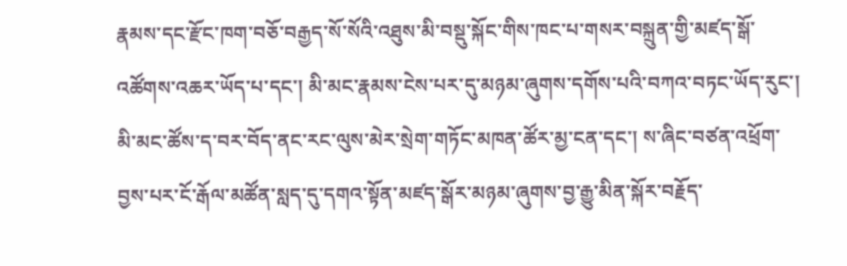རྣམས་དང་རྫོང་ཁག་བཅོ་བརྒྱད་སོ་སོའི་འཐུས་མི་བསྡུ་སྐོང་གིས་ཁང་པ་གསར་བསྐྲུན་གྱི་མཛད་སྒོ་འཚོགས་འཆར་ཡོད་པ་དང་། མི་མང་རྣམས་ངེས་པར་དུ་མཉམ་ཞུགས་དགོས་པའི་བཀའ་བཏང་ཡོད་རུང་། མི་མང་ཚོས་ད་བར་བོད་ནང་རང་ལུས་མེར་སྲེག་གཏོང་མཁན་ཚོར་མྱ་ངན་དང་། ས་ཞིང་བཙན་འཕྲོག་བྱས་པར་ངོ་རྒོལ་མཚོན་སླད་དུ་དགའ་སྟོན་མཛད་སྒོར་མཉམ་ཞུགས་བྱ་རྒྱུ་མིན་སྐོར་བརྗོད་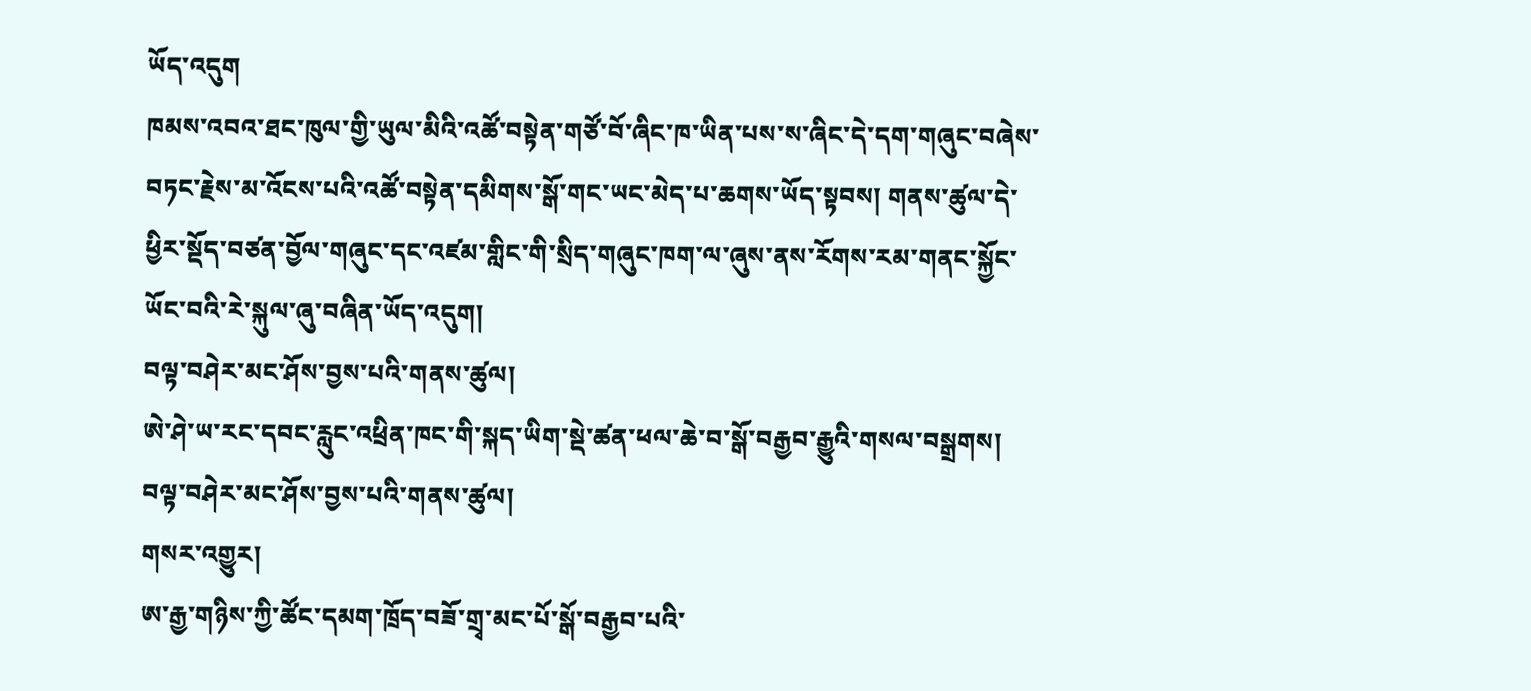ཡོད་འདུག
ཁམས་འབའ་ཐང་ཁུལ་གྱི་ཡུལ་མིའི་འཚོ་བསྟེན་གཙོ་བོ་ཞིང་ཁ་ཡིན་པས་ས་ཞིང་དེ་དག་གཞུང་བཞེས་བཏང་རྗེས་མ་འོངས་པའི་འཚོ་བསྟེན་དམིགས་སྒོ་གང་ཡང་མེད་པ་ཆགས་ཡོད་སྟབས། གནས་ཚུལ་དེ་ཕྱིར་སྡོད་བཙན་བྱོལ་གཞུང་དང་འཛམ་གླིང་གི་སྲིད་གཞུང་ཁག་ལ་ཞུས་ནས་རོགས་རམ་གནང་སྐྱོང་ཡོང་བའི་རེ་སྐུལ་ཞུ་བཞིན་ཡོད་འདུག།
བལྟ་བཤེར་མང་ཤོས་བྱས་པའི་གནས་ཚུལ།
ཨེ་ཤེ་ཡ་རང་དབང་རླུང་འཕྲིན་ཁང་གི་སྐད་ཡིག་སྡེ་ཚན་ཕལ་ཆེ་བ་སྒོ་བརྒྱབ་རྒྱུའི་གསལ་བསྒྲགས།
བལྟ་བཤེར་མང་ཤོས་བྱས་པའི་གནས་ཚུལ།
གསར་འགྱུར།
ཨ་རྒྱ་གཉིས་ཀྱི་ཚོང་དམག་ཁྲོད་བཟོ་གྲྭ་མང་པོ་སྒོ་བརྒྱབ་པའི་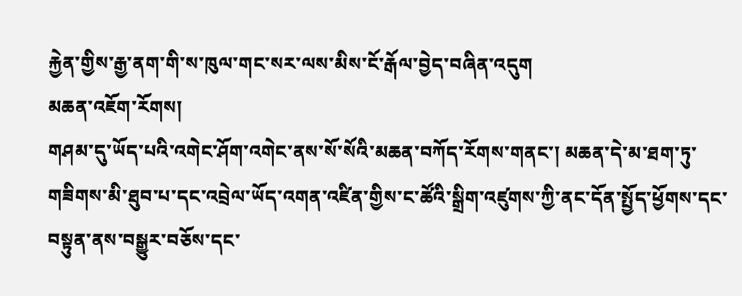རྐྱེན་གྱིས་རྒྱ་ནག་གི་ས་ཁུལ་གང་སར་ལས་མིས་ངོ་རྒོལ་བྱེད་བཞིན་འདུག
མཆན་འཇོག་རོགས།
གཤམ་དུ་ཡོད་པའི་འགེང་ཤོག་འགེང་ནས་སོ་སོའི་མཆན་བཀོད་རོགས་གནང་། མཆན་དེ་མ་ཐག་ཏུ་གཟིགས་མི་ཐུབ་པ་དང་འབྲེལ་ཡོད་འགན་འཛིན་གྱིས་ང་ཚོའི་སྒྲིག་འཛུགས་ཀྱི་ནང་དོན་སྤྱོད་ཕྱོགས་དང་བསྟུན་ནས་བསྒྱུར་བཅོས་དང་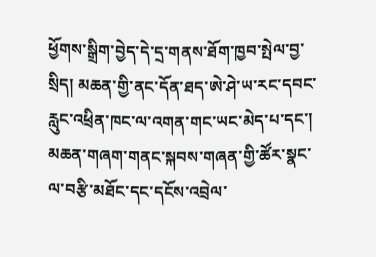ཕྱོགས་སྒྲིག་བྱེད་དེ་དྲ་གནས་ཐོག་ཁྱབ་སྤེལ་བྱ་སྲིད། མཆན་གྱི་ནང་དོན་ཐད་ཨེ་ཤེ་ཡ་རང་དབང་རླུང་འཕྲིན་ཁང་ལ་འགན་གང་ཡང་མེད་པ་དང་། མཆན་གཞག་གནང་སྐབས་གཞན་གྱི་ཚོར་སྣང་ལ་བརྩི་མཐོང་དང་དངོས་འབྲེལ་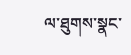ལ་ཐུགས་སྣང་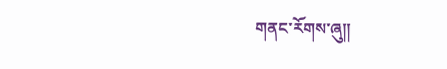གནང་རོགས་ཞུ༎